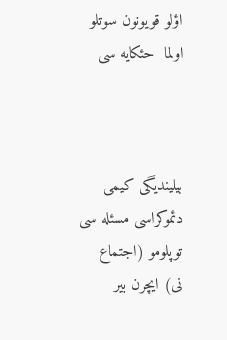اؤلو قویونون سوتلو اولما  حئکایه سی



بیلیندیگی کیمی دئموکراسی مسئله سی توپلومو (اجتماع نی) ایچرن بیر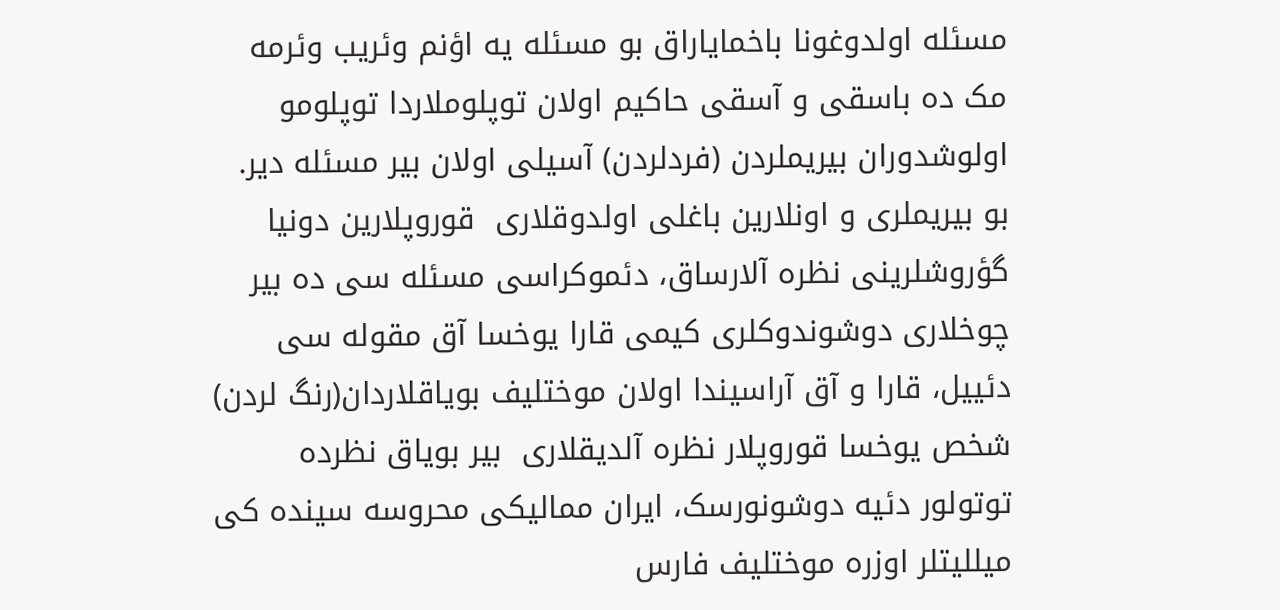مسئله اولدوغونا باخمایاراق بو مسئله یه اؤنم وئریب وئرمه مک ده باسقی و آسقی حاکیم اولان توپلوملاردا توپلومو اولوشدوران بیریملردن (فردلردن) آسیلی اولان بیر مسئله دیر. بو بیریملری و اونلارین باغلی اولدوقلاری  قوروپلارین دونیا گؤروشلرینی نظره آلارساق، دئموکراسی مسئله سی ده بیر چوخلاری دوشوندوکلری کیمی قارا یوخسا آق مقوله سی دئییل، قارا و آق آراسیندا اولان موختلیف بویاقلاردان(رنگ لردن) شخص یوخسا قوروپلار نظره آلدیقلاری  بیر بویاق نظرده توتولور دئیه دوشونورسک، ایران ممالیکی محروسه سینده کی میللیتلر اوزره موختلیف فارس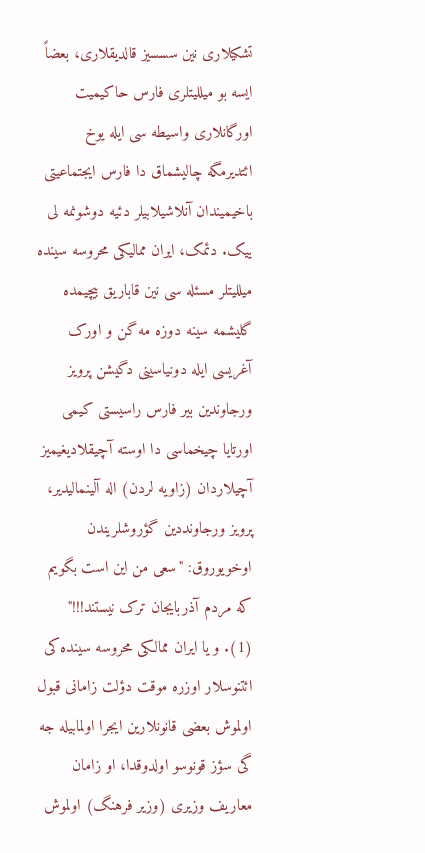تشکیلاری نین سسسیز قالدیقلاری، بعضاً ایسه بو میللیتلری فارس حاکیمیت اورگانلاری واسیطه سی ایله یوخ ائتدیرمگه چالیشماق دا فارس ایجتماعیتی باخیمیندان آنلاشیلابیلر دئیه دوشونمه لی ییک. دئمک، ایران ممالیکی محروسه سینده میللیتلر مسئله سی نین قاباریق بیچیمده گلیشمه سینه دوزه مه گن و اورک آغریسی ایله دونیاسینی دگیشن پرویز ورجاوندین بیر فارس راسیستی کیمی اورتایا چیخماسی دا اوسته آچیقلادیغیمیز آچیلاردان (زاویه لردن) اله آلینمالیدیر، پرویز ورجاونددین گؤروشلریندن اوخویوروق: "سعی من این است بگویم که مردم آذربایجان ترک نیستند!!!"  (1). و یا ایران ممالکی محروسه سینده کی ائتنوسلار اوزره موقت دؤلت زامانی قبول اولموش بعضی قانونلارین ایجرا اولمابیله جه گی سؤز قونوسو اولدوقدا، او زامان معاریف وزیری (وزیر فرهنگ) اولموش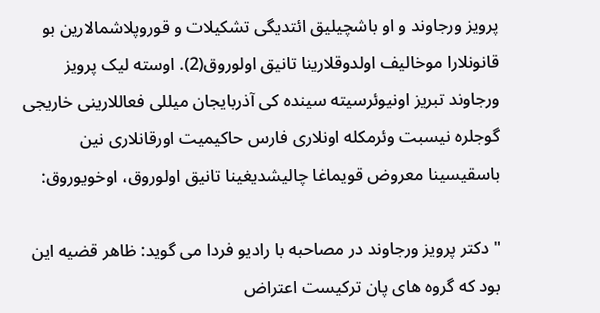پرویز ورجاوند و او باشچیلیق ائتدیگی تشکیلات و قوروپلاشمالارین بو قانونلارا موخالیف اولدوقلارینا تانیق اولوروق(2). اوسته لیک پرویز ورجاوند تبریز اونیوئرسیته سینده کی آذربایجان میللی فعاللارینی خاریجی گوجلره نیسبت وئرمکله اونلاری فارس حاکیمیت اورقانلاری نین باسقیسینا معروض قویماغا چالیشدیغینا تانیق اولوروق، اوخویوروق:

"دکتر پرویز ورجاوند در مصاحبه با رادیو فردا می گوید: ظاهر قضیه این بود که گروه های پان ترکیست اعتراض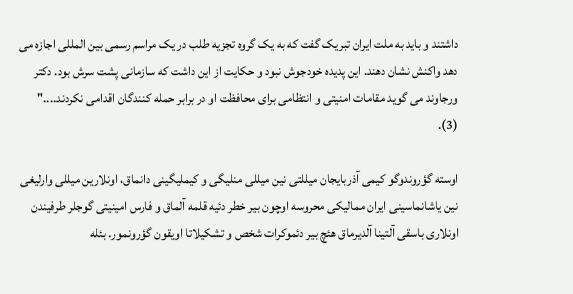داشتند و باید به ملت ایران تبریک گفت که به یک گروه تجزیه طلب در یک مراسم رسمی بین المللی اجازه می دهد واکنش نشان دهند. این پدیده خودجوش نبود و حکایت از این داشت که سازمانی پشت سرش بود. دکتر ورجاوند می گوید مقامات امنیتی و انتظامی برای محافظت او در برابر حمله کنندگان اقدامی نکردند...." (3).

اوسته گؤروندوگو کیمی آذربایجان میللتی نین میللی منلیگی و کیملیگینی دانماق، اونلارین میللی وارلیغی نین یاشانماسینی ایران ممالیکی محروسه اوچون بیر خطر دئیه قلمه آلماق و فارس امینیتی گوجلر طرفیندن اونلاری باسقی آلتینا آلدیرماق هئچ بیر دئموکرات شخص و تشکیلاتا اویقون گؤرونمور. بئله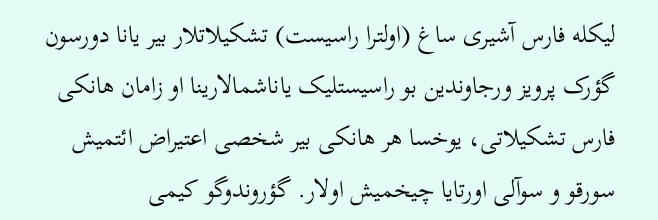لیکله فارس آشیری ساغ (اولترا راسیست) تشکیلاتلار بیر یانا دورسون گؤرک پرویز ورجاوندین بو راسیستلیک یاناشمالارینا او زامان هانکی فارس تشکیلاتی، یوخسا هر هانکی بیر شخصی اعتیراض ائتمیش سورقو و سوآلی اورتایا چیخمیش اولار. گؤروندوگو کیمی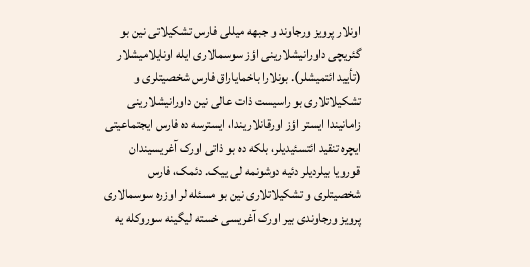اونلار پرویز ورجاوند و جبهه میللی فارس تشکیلاتی نین بو گئریچی داورانیشلارینی اؤز سوسمالاری ایله اونایلامیشلار (تأیید ائتمیشلر). بونلارا باخمایاراق فارس شخصیتلری و تشکیلاتلاری بو راسیست ذات عالی نین داورانیشلارینی زامانیندا ایستر اؤز اورقانلاریندا، ایسترسه ده فارس ایجتماعیتی ایچره تنقید ائتسئیدیلر، بلکه ده بو ذاتی اورک آغریسیندان قورویا بیلردیلر دئیه دوشونمه لی ییک. دئمک، فارس شخصیتلری و تشکیلاتلاری نین بو مسئله لر اوزره سوسمالاری پرویز ورجاوندی بیر اورک آغریسی خسته لیگینه سوروکله یه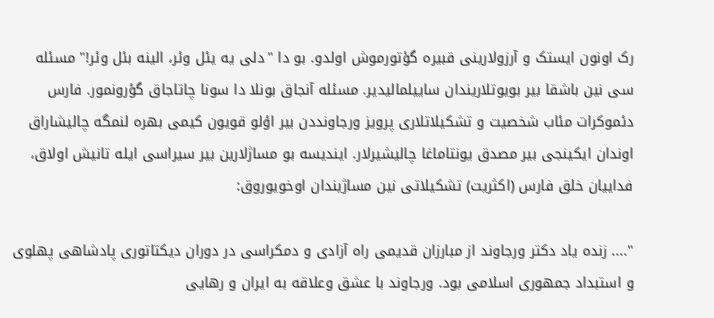رک اونون ایستک و آرزولارینی قبیره گؤتورموش اولدو. بو دا "دلی یه یئل وئر، الینه بئل وئر!" مسئله سی نین باشقا بیر بویوتلاریندان ساییلمالیدیر. مسئله آنجاق بونلا دا سونا چاتاجاق گؤرونمور. فارس دئموکرات مئاب شخصیت و تشکیلاتلاری پرویز ورجاونددن بیر اؤلو قویون کیمی بهره لنمگه چالیشاراق اوندان ایکینجی بیر مصدق یونتاماغا چالیشیرلار. ایندیسه بو مساژلارین بیر سیراسی ایله تانیش اولاق، فداییان خلق فارس (اکثریت) تشکیلاتی نین مساژیندان اوخویوروق:

".... زنده یاد دکتر ورجاوند از مبارزان قدیمی راه آزادی و دمکراسی در دوران دیکتاتوری پادشاهی پهلوی و استبداد جمهوری اسلامی بود. ورجاوند با عشق وعلاقه به ایران و رهایی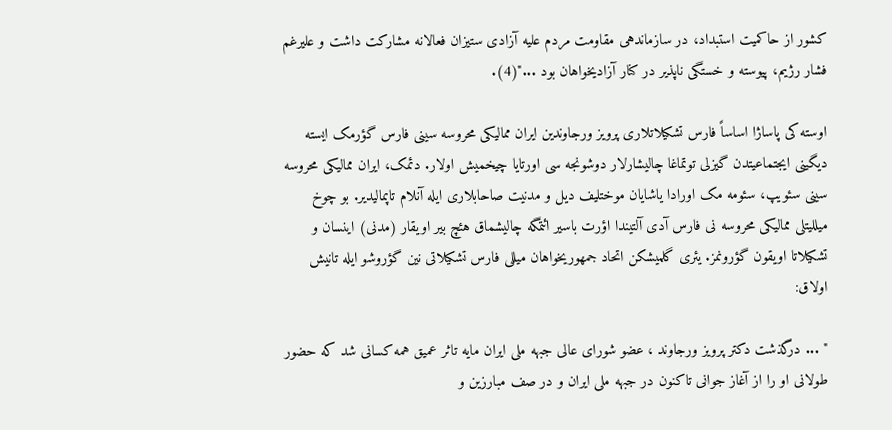کشور از حاکمیت استبداد، در سازماندهی مقاومت مردم علیه آزادی ستیزان فعالانه مشارکت داشت و علیرغم فشار رژیم، پیوسته و خستگی ناپذیر در کنار آزادیخواهان بود ..."(4).

اوسته کی پاساژا اساساً فارس تشکیلاتلاری پرویز ورجاوندین ایران ممالیکی محروسه سینی فارس گؤرمک ایسته دیگینی ایجتماعیتدن گیزلی توتماغا چالیشارلار دوشونجه سی اورتایا چیخمیش اولار. دئمک، ایران ممالیکی محروسه سینی سئویپ، سئومه مک اورادا یاشایان موختلیف دیل و مدنیت صاحابلاری ایله آنلام تاپمالیدیر. بو چوخ میللیتلی ممالیکی محروسه نی فارس آدی آلتیندا اؤرت باسیر ائتمگه چالیشماق هئچ بیر اویقار (مدنی) اینسان و تشکیلاتا اویقون گؤرونمز. یئری گلمیشکن اتحاد جمهوریخواهان میللی فارس تشکیلاتی نین گؤروشو ایله تانیش اولاق:

" ... درگذشت دکتر پرویز ورجاوند ، عضو شورای عالی جبهه ملی ایران مایه تاثر عمیق همه کسانی شد که حضور طولانی او را از آغاز جوانی تاکنون در جبهه ملی ایران و در صف مبارزین و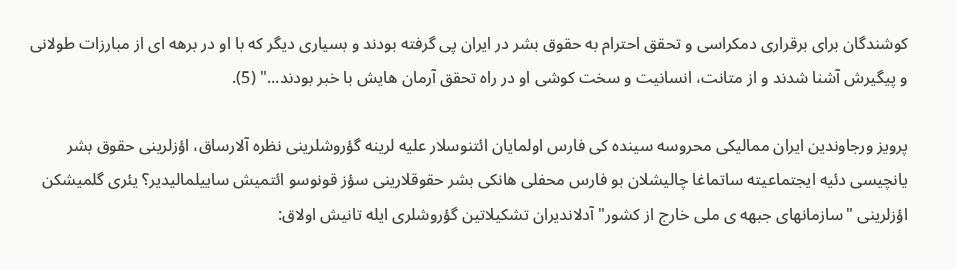کوشندگان برای برقراری دمکراسی و تحقق احترام به حقوق بشر در ایران پی گرفته بودند و بسیاری دیگر که با او در برهه ای از مبارزات طولانی و پیگیرش آشنا شدند و از متانت، انسانیت و سخت کوشی او در راه تحقق آرمان هایش با خبر بودند..." (5).

پرویز ورجاوندین ایران ممالیکی محروسه سینده کی فارس اولمایان ائتنوسلار علیه لرینه گؤروشلرینی نظره آلارساق، اؤزلرینی حقوق بشر یانچیسی دئیه ایجتماعیته ساتماغا چالیشلان بو فارس محفلی هانکی بشر حقوقلارینی سؤز قونوسو ائتمیش ساییلمالیدیر؟ یئری گلمیشکن اؤزلرینی "سازمانهای جبهه ی ملی خارج از کشور" آدلاندیران تشکیلاتین گؤروشلری ایله تانیش اولاق: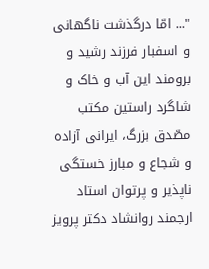"... امّا درگذشت ناگهانی و اسفبار فرزند رشید و برومند این آب و خاک و شاگرد راستین مکتب مصّدق بزرگ، ایرانی آزاده و شجاع و مبارز خستگی ناپذیر و پرتوان استاد ارجمند روانشاد دکتر پرویز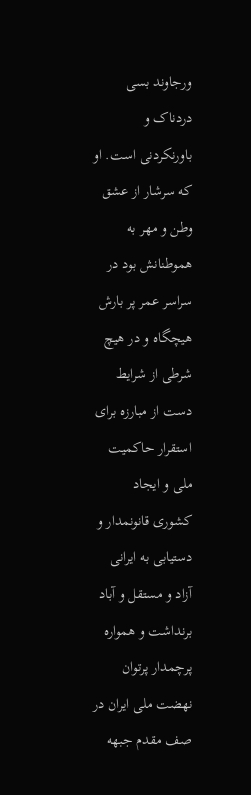ورجاوند بسی دردناک و باورنکردنی است. او که سرشار از عشق وطن و مهر به هموطنانش بود در سراسر عمر پر بارش هیچگاه و در هیچ شرطی از شرایط دست از مبارزه برای استقرار حاکمیت ملی و ایجاد کشوری قانونمدار و دستیابی به ایرانی آزاد و مستقل و آباد برنداشت و همواره پرچمدار پرتوان نهضت ملی ایران در صف مقدم جبهه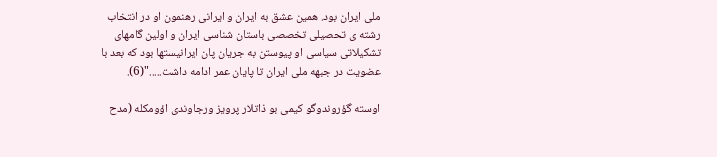ملی ایران بود. همین عشق به ایران و ایرانی رهنمون او در انتخاب رشته ی تحصیلی تخصصی باستان شناسی ایران و اولین گامهای تشکیلاتی سیاسی او پیوستن به جریان پان ایرانیستها بود که بعد با عضویت در جبهه ملی ایران تا پایان عمر ادامه داشت....."(6).

اوسته گؤروندوگو کیمی بو ذاتلار پرویز ورجاوندی اؤومکله (مدح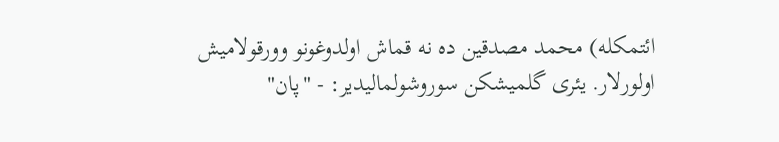ائتمکله) محمد مصدقین ده نه قماش اولدوغونو وورقولامیش اولورلار. یئری گلمیشکن سوروشولمالیدیر: - "پان"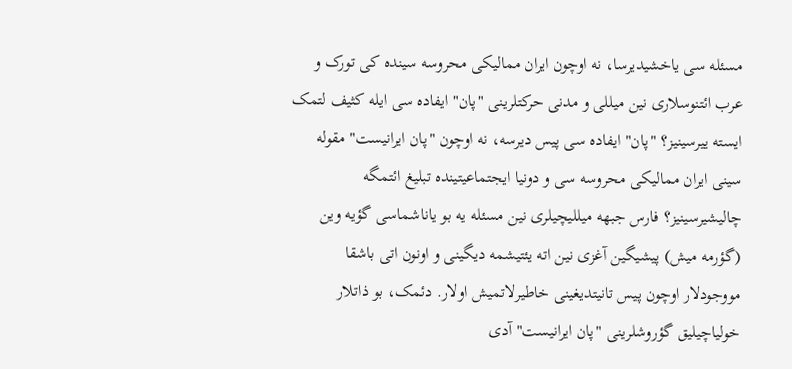مسئله سی یاخشیدیرسا، نه اوچون ایران ممالیکی محروسه سینده کی تورک و عرب ائتنوسلاری نین میللی و مدنی حرکتلرینی "پان" ایفاده سی ایله کثیف لتمک ایسته ییرسینیز؟ "پان" ایفاده سی پیس دیرسه، نه اوچون "پان ایرانیست" مقوله سینی ایران ممالیکی محروسه سی و دونیا ایجتماعیتینده تبلیغ ائتمگه چالیشیرسینیز؟ فارس جبهه میللیچیلری نین مسئله یه بو یاناشماسی گؤیه وین (گؤرمه میش) پیشیگین آغزی نین اته یئتیشمه دیگینی و اونون اتی باشقا مووجودلار اوچون پیس تانیتدیغینی خاطیرلاتمیش اولار. دئمک، بو ذاتلار خولیاچیلیق گؤروشلرینی "پان ایرانیست" آدی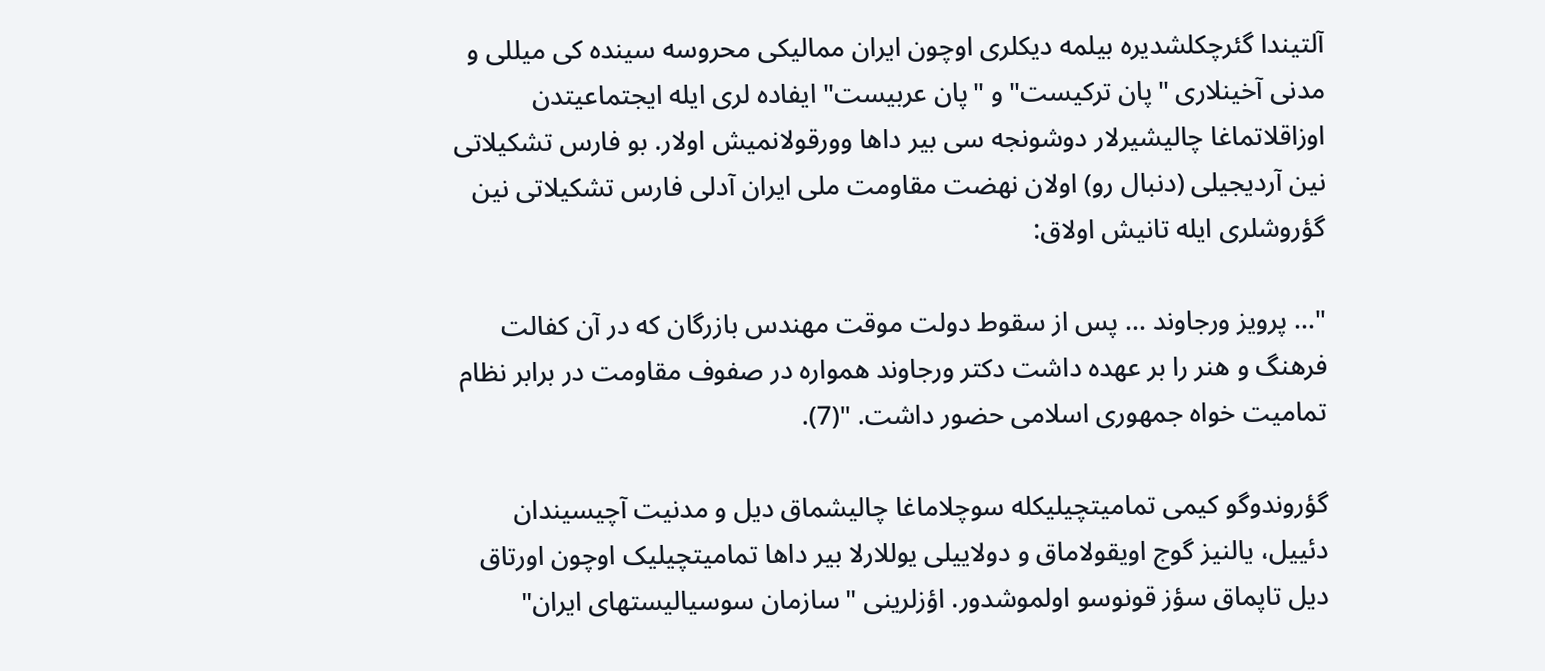آلتیندا گئرچکلشدیره بیلمه دیکلری اوچون ایران ممالیکی محروسه سینده کی میللی و مدنی آخینلاری "پان ترکیست" و "پان عربیست" ایفاده لری ایله ایجتماعیتدن اوزاقلاتماغا چالیشیرلار دوشونجه سی بیر داها وورقولانمیش اولار. بو فارس تشکیلاتی نین آردیجیلی (دنبال رو) اولان نهضت مقاومت ملی ایران آدلی فارس تشکیلاتی نین گؤروشلری ایله تانیش اولاق:

"... پرویز ورجاوند ... پس از سقوط دولت موقت مهندس بازرگان که در آن کفالت فرهنگ و هنر را بر عهده داشت دکتر ورجاوند همواره در صفوف مقاومت در برابر نظام تمامیت خواه جمهوری اسلامی حضور داشت. "(7).

گؤروندوگو کیمی تمامیتچیلیکله سوچلاماغا چالیشماق دیل و مدنیت آچیسیندان دئییل، یالنیز گوج اویقولاماق و دولاییلی یوللارلا بیر داها تمامیتچیلیک اوچون اورتاق دیل تاپماق سؤز قونوسو اولموشدور. اؤزلرینی "سازمان سوسیالیستهای ایران"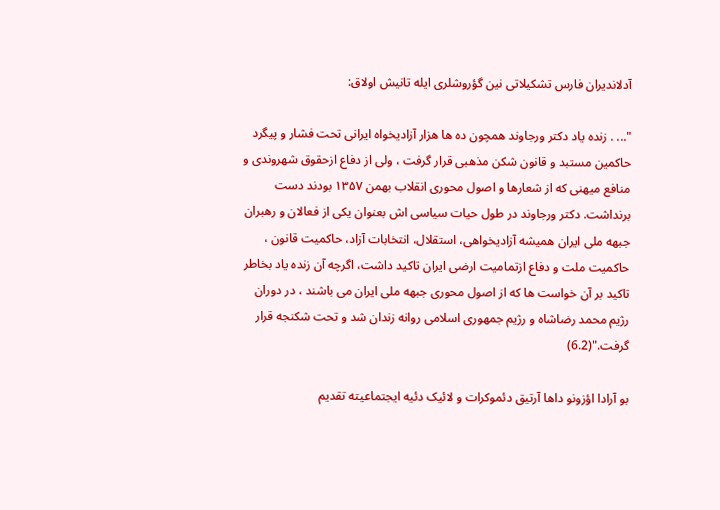آدلاندیران فارس تشکیلاتی نین گؤروشلری ایله تانیش اولاق:

"... . زنده یاد دکتر ورجاوند همچون ده ها هزار آزادیخواه ایرانی تحت فشار و پیگرد حاکمین مستبد و قانون شکن مذهبی قرار گرفت ، ولی از دفاع ازحقوق شهروندی و منافع میهنی که از شعارها و اصول محوری انقلاب بهمن ۱٣۵۷ بودند دست برنداشت. دکتر ورجاوند در طول حیات سیاسی اش بعنوان یکی از فعالان و رهبران جبهه ملی ایران همیشه آزادیخواهی، استقلال، انتخابات آزاد، حاکمیت قانون ، حاکمیت ملت و دفاع ازتمامیت ارضی ایران تاکید داشت، اگرچه آن زنده یاد بخاطر تاکید بر آن خواست ها که از اصول محوری جبهه ملی ایران می باشند ، در دوران رژیم محمد رضاشاه و رژیم جمهوری اسلامی روانه زندان شد و تحت شکنجه قرار گرفت."(6.2)

بو آرادا اؤزونو داها آرتیق دئموکرات و لائیک دئیه ایجتماعیته تقدیم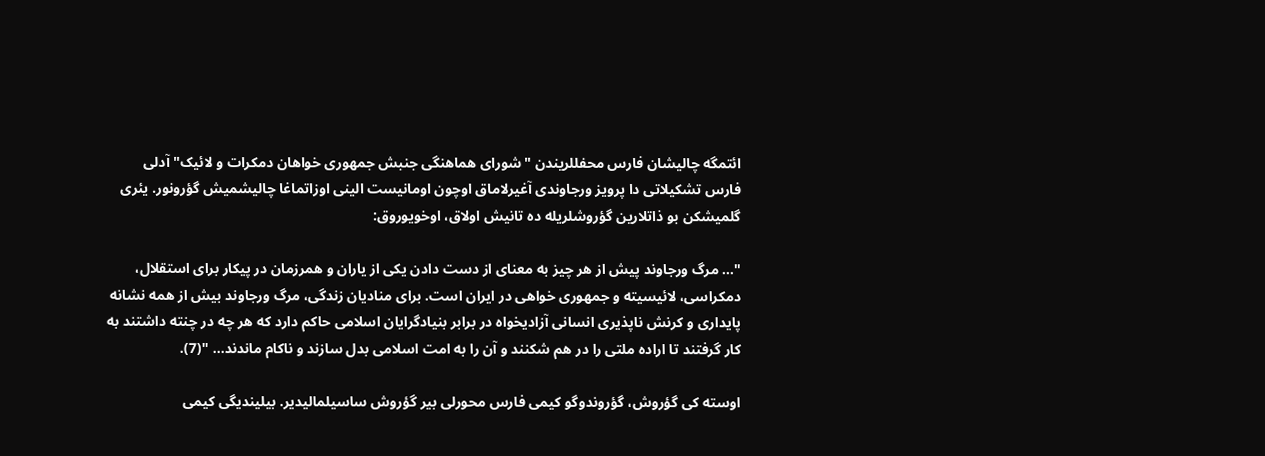ائتمگه چالیشان فارس محفللریندن "شورای هماهنگی جنبش جمهوری خواهان دمکرات و لائیک" آدلی فارس تشکیلاتی دا پرویز ورجاوندی آغیرلاماق اوچون اومانیست الینی اوزاتماغا چالیشمیش گؤرونور. یئری گلمیشکن بو ذاتلارین گؤروشلریله ده تانیش اولاق، اوخویوروق:

"... مرگ ورجاوند پیش از هر چیز به معنای از دست دادن یکی از یاران و همرزمان در پیکار برای استقلال، دمکراسی، لائیسیته و جمهوری خواهی در ایران است. برای منادیان زندگی، مرگ ورجاوند بیش از همه نشانه پایداری و کرنش ناپذیری انسانی آزادیخواه در برابر بنیادگرایان اسلامی حاکم دارد که هر چه در چنته داشتند به کار گرفتند تا اراده ملتی را در هم شکنند و آن را به امت اسلامی بدل سازند و ناکام ماندند... "(7).

اوسته کی گؤروش، گؤروندوگو کیمی فارس محورلی بیر گؤروش ساسیلمالیدیر. بیلیندیگی کیمی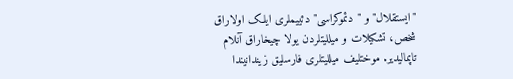"ایستقلال" و "دئموکراسی" دئییملری ایلک اولاراق شخص، تشکیلات و میللیتلردن یولا چیخاراق آنلام تاپمالیدیر. موختلیف میللیتلری فارسلیق زیندانیندا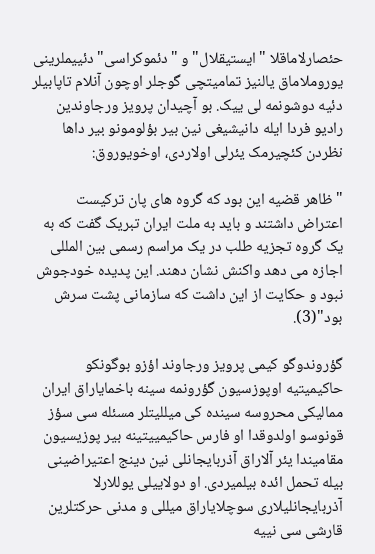حئصارلاماقلا "ایستیقلال" و "دئموکراسی" دئییملرینی یوروملاماق یالنیز تمامیتچی گوجلر اوچون آنلام تاپابیلر دئیه دوشونمه لی ییک. بو آچیدان پرویز ورجاوندین رادیو فردا ایله دانیشیغی نین بیر بؤلومونو بیر داها نظردن کئچیرمک یئرلی اولاردی، اوخویوروق:

"ظاهر قضیه این بود که گروه های پان ترکیست اعتراض داشتند و باید به ملت ایران تبریک گفت که به یک گروه تجزیه طلب در یک مراسم رسمی بین المللی اجازه می دهد واکنش نشان دهند. این پدیده خودجوش نبود و حکایت از این داشت که سازمانی پشت سرش بود"(3).

گؤروندوگو کیمی پرویز ورجاوند اؤزو بوگونکو حاکیمیتیه اوپوزسیون گؤرونمه سینه باخمایاراق ایران ممالیکی محروسه سینده کی میللیتلر مسئله سی سؤز قونوسو اولدوقدا او فارس حاکیمییتینه بیر پوزیسیون مقامیندا یئر آلاراق آذربایجانلی نین دینج اعتیراضینی بیله تحمل ائده بیلمیردی. او دولاییلی یوللارلا آذربایجانلیلاری سوچلایاراق میللی و مدنی حرکتلرین قارشی سی نییه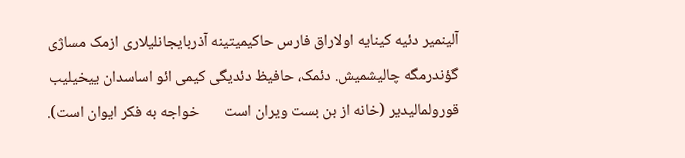آلینمیر دئیه کینایه اولاراق فارس حاکیمیتینه آذربایجانلیلاری ازمک مساژی گؤندرمگه چالیشمیش. دئمک، حافیظ دئدیگی کیمی ائو اساسدان ییخیلیب قورولمالیدیر (خانه از بن بست ویران است       خواجه به فکر ایوان است).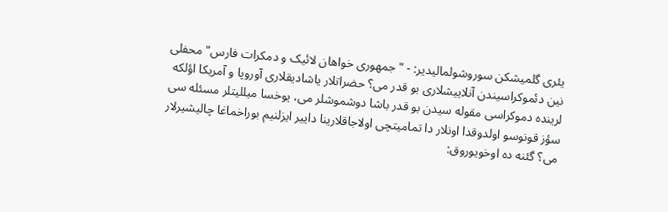یئری گلمیشکن سوروشولمالیدیر: - "جمهوری خواهان لائیک و دمکرات فارس" محفلی نین دئموکراسیندن آنلاییشلاری بو قدر می؟ حضراتلار یاشادیقلاری آوروپا و آمریکا اؤلکه لرینده دموکراسی مقوله سیدن بو قدر باشا دوشموشلر می، یوخسا میللیتلر مسئله سی سؤز قونوسو اولدوقدا اونلار دا تمامیتچی اولاجاقلارینا داییر ایزلنیم بوراخماغا چالیشیرلار می؟ گئنه ده اوخویوروق: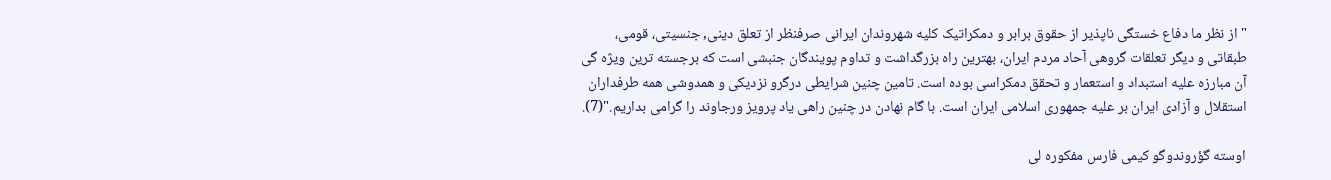" از نظر ما دفاع خستگی ناپذیر از حقوق برابر و دمکراتیک کلیه شهروندان ایرانی صرفنظر از تعلق دینی, جنسیتی، قومی، طبقاتی و دیگر تعلقات گروهی آحاد مردم ایران، بهترین راه بزرگداشت و تداوم پویندگان جنبشی است که برجسته ترین ویژه گی آن مبارزه علیه استبداد و استعمار و تحقق دمکراسی بوده است. تامین چنین شرایطی درگرو نزدیکی و همدوشی همه طرفداران استقلال و آزادی ایران بر علیه جمهوری اسلامی ایران است. با گام نهادن در چنین راهی یاد پرویز ورجاوند را گرامی بداریم."(7).

اوسته گؤروندوگو کیمی فارس مفکوره لی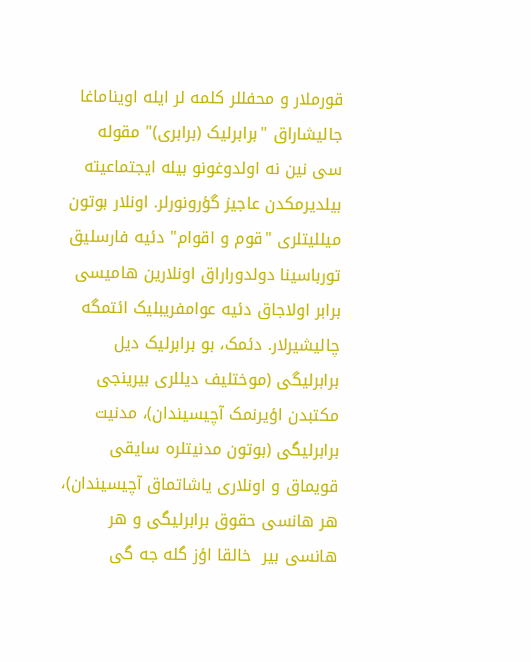قورملار و محفللر کلمه لر ایله اویناماغا جالیشاراق "برابرلیک (برابری)" مقوله سی نین نه اولدوغونو بیله ایجتماعیته بیلدیرمکدن عاجیز گؤرونورلر. اونلار بوتون میللیتلری "قوم و اقوام" دئیه فارسلیق تورباسینا دولدوراراق اونلارین هامیسی برابر اولاجاق دئیه عوامفریبلیک ائتمگه چالیشیرلار. دئمک، بو برابرلیک دیل برابرلیگی (موختلیف دیللری بیرینجی مکتبدن اؤیرنمک آچیسیندان)، مدنیت برابرلیگی (بوتون مدنیتلره سایقی قویماق و اونلاری یاشاتماق آچیسیندان)، هر هانسی حقوق برابرلیگی و هر هانسی بیر  خالقا اؤز گله جه گی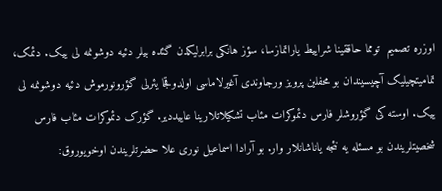اوزره تصمیم  تومما حاققینا شراییط یاراتمازسا، سؤز هانکی برابرلیکدن گئده بیلر دئیه دوشونمه لی ییک. دئمک، تمامیتچیلیک آچیسیندان بو محفلین پرویز ورجاوندی آغیرلاماسی اولدوقجا یئرلی گؤرونورموش دئیه دوشونمه لی ییک. اوسته کی گؤروشلر فارس دئموکرات مئاب تشکیلاتلارینا عاییددیر. گؤرک دئموکرات مئاب فارس شخصیتلریندن بو مسئله یه نئجه یاناشانلار وار. بو آرادا اسماعیل نوری علا حضرتلریندن اوخویوروق: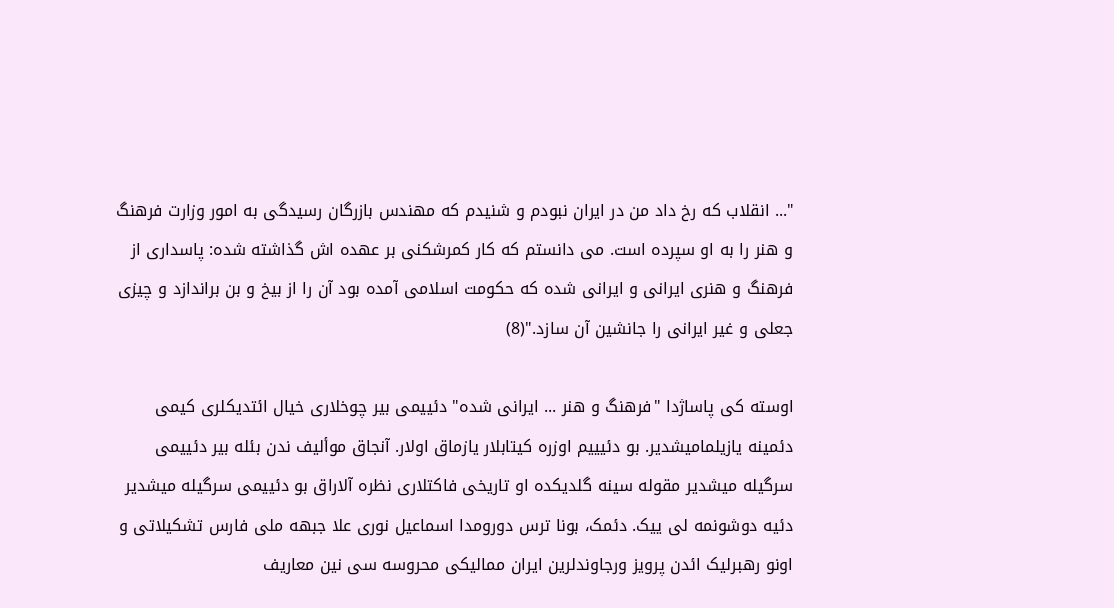"... انقلاب که رخ داد من در ايران نبودم و شنيدم که مهندس بازرگان رسيدگی به امور وزارت فرهنگ و هنر را به او سپرده است. می دانستم که کار کمرشکنی بر عهده اش گذاشته شده: پاسداری از فرهنگ و هنری ايرانی و ايرانی شده که حکومت اسلامی آمده بود آن را از بيخ و بن براندازد و چيزی جعلی و غير ايرانی را جانشين آن سازد."(8)

اوسته کی پاساژدا "فرهنگ و هنر ... ایرانی شده" دئییمی بیر چوخلاری خیال ائتدیکلری کیمی دئمینه یازیلمامیشدیر. بو دئیییم اوزره کیتابلار یازماق اولار. آنجاق موألیف ندن بئله بیر دئییمی سرگیله میشدیر مقوله سینه گلدیکده او تاریخی فاکتلاری نظره آلاراق بو دئییمی سرگیله میشدیر دئیه دوشونمه لی ییک. دئمک، بونا ترس دورومدا اسماعیل نوری علا جبهه ملی فارس تشکیلاتی و اونو رهبرلیک ائدن پرویز ورجاوندلرین ایران ممالیکی محروسه سی نین معاریف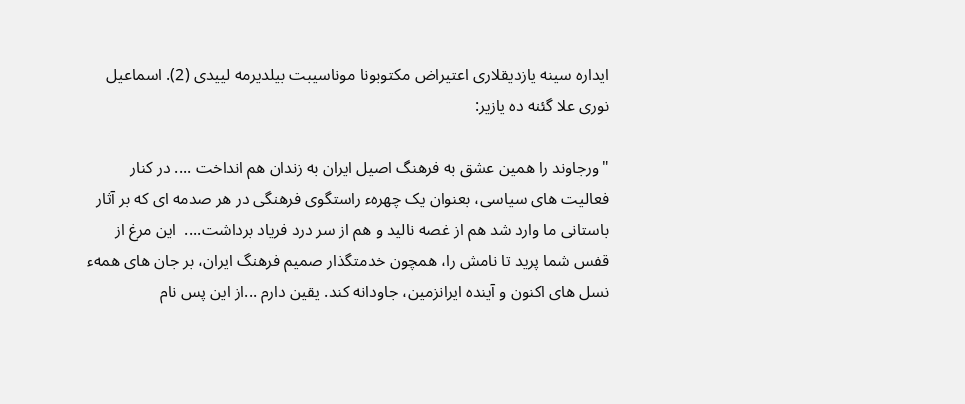ایداره سینه یازدیقلاری اعتیراض مکتوبونا موناسیبت بیلدیرمه لییدی (2). اسماعیل نوری علا گئنه ده یازیر:

"ورجاوند را همين عشق به فرهنگ اصيل ايران به زندان هم انداخت .... در کنار فعاليت های سياسی، بعنوان يک چهرهء راستگوی فرهنگی در هر صدمه ای که بر آثار باستانی ما وارد شد هم از غصه ناليد و هم از سر درد فرياد برداشت....  اين مرغ از قفس شما پريد تا نامش را، همچون خدمتگذار صميم فرهنگ ايران، بر جان های همهء نسل های اکنون و آينده ايرانزمين، جاودانه کند. يقين دارم ...از اين پس نام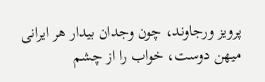پرويز ورجاوند، چون وجدان بيدار هر ايرانی ميهن دوست، خواب را از چشم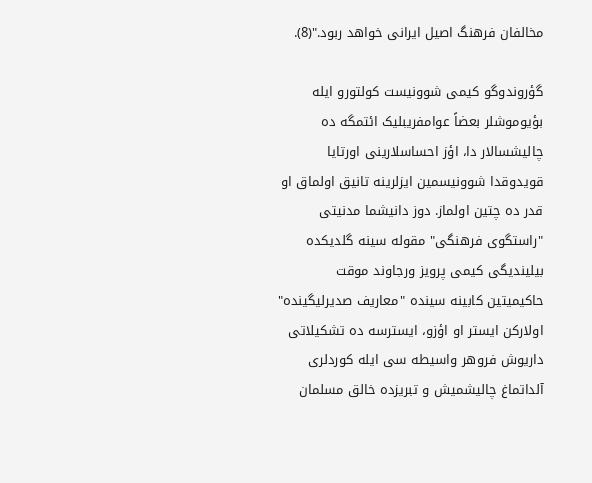مخالفان فرهنگ اصيل ايرانی خواهد ربود."(8).

گؤروندوگو کیمی شوونیست کولتورو ایله بؤیوموشلر بعضاً عوامفریبلیک ائتمگه ده چالیشسالار دا، اؤز احساسلارینی اورتایا قویدوقدا شوونیسمین ایزلرینه تانیق اولماق او قدر ده چتین اولماز. دوز دانیشما مدنیتی "راستگوی فرهنگی" مقوله سینه گلدیکده بیلیندیگی کیمی پرویز ورجاوند موقت حاکیمیتین کابینه سینده "معاریف صدیرلیگینده" اولارکن ایستر او اؤزو، ایسترسه ده تشکیلاتی داریوش فروهر واسیطه سی ایله کوردلری آلداتماغ چالیشمیش و تبریزده خالق مسلمان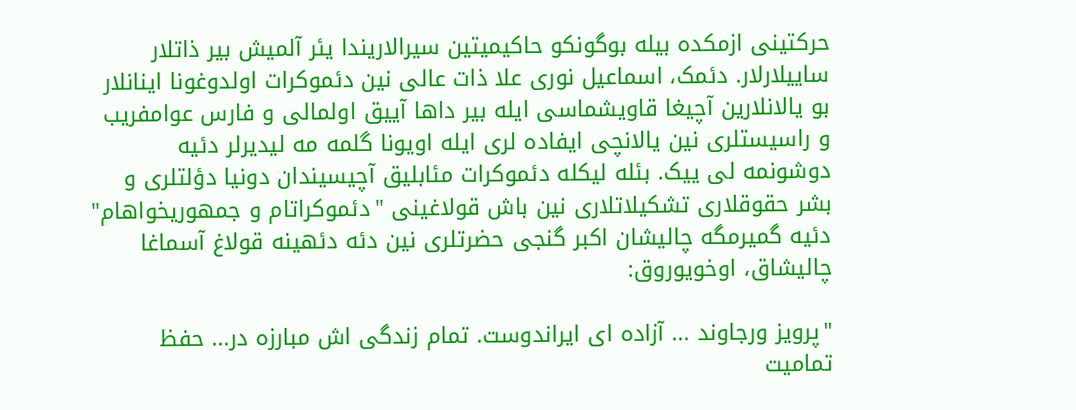حرکتینی ازمکده بیله بوگونکو حاکیمیتین سیرالاریندا یئر آلمیش بیر ذاتلار ساییلارلار. دئمک، اسماعیل نوری علا ذات عالی نین دئموکرات اولدوغونا اینانلار بو یالانلارین آچیغا قاویشماسی ایله بیر داها آییق اولمالی و فارس عوامفریب و راسیستلری نین یالانچی ایفاده لری ایله اویونا گلمه مه لیدیرلر دئیه دوشونمه لی ییک. بئله لیکله دئموکرات مئابلیق آچیسیندان دونیا دؤلتلری و بشر حقوقلاری تشکیلاتلاری نین باش قولاغینی "دئموکراتام و جمهوریخواهام" دئیه گمیرمگه چالیشان اکبر گنجی حضرتلری نین دئه دئهینه قولاغ آسماغا چالیشاق، اوخویوروق:

"پرویز ورجاوند ... آزاده ای ایراندوست. تمام زندگی اش مبارزه در... حفظ تمامیت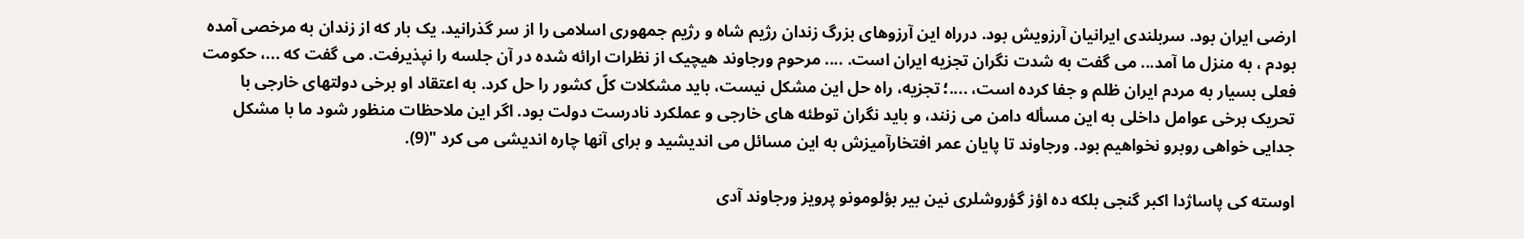ارضی ایران بود. سربلندی ایرانیان آرزویش بود. درراه این آرزوهای بزرگ زندان رژیم شاه و رژیم جمهوری اسلامی را از سر گذرانید. یک بار که از زندان به مرخصی آمده بودم ، به منزل ما آمد... می گفت به شدت نگران تجزیه ایران است. .... مرحوم ورجاوند هیچیک از نظرات ارائه شده در آن جلسه را نپذیرفت. می گفت که ...، حکومت فعلی بسیار به مردم ایران ظلم و جفا کرده است، ....؛ تجزیه، راه حل این مشکل نیست، باید مشکلات کلّ کشور را حل کرد. به اعتقاد او برخی دولتهای خارجی با تحریک برخی عوامل داخلی به این مسأله دامن می زنند، و باید نگران توطئه های خارجی و عملکرد نادرست دولت بود. اگر این ملاحظات منظور شود ما با مشکل جدایی خواهی روبرو نخواهیم بود. ورجاوند تا پایان عمر افتخارآمیزش به این مسائل می اندیشید و برای آنها چاره اندیشی می کرد "(9).

اوسته کی پاساژدا اکبر گنجی بلکه ده اؤز گؤروشلری نین بیر بؤلومونو پرویز ورجاوند آدی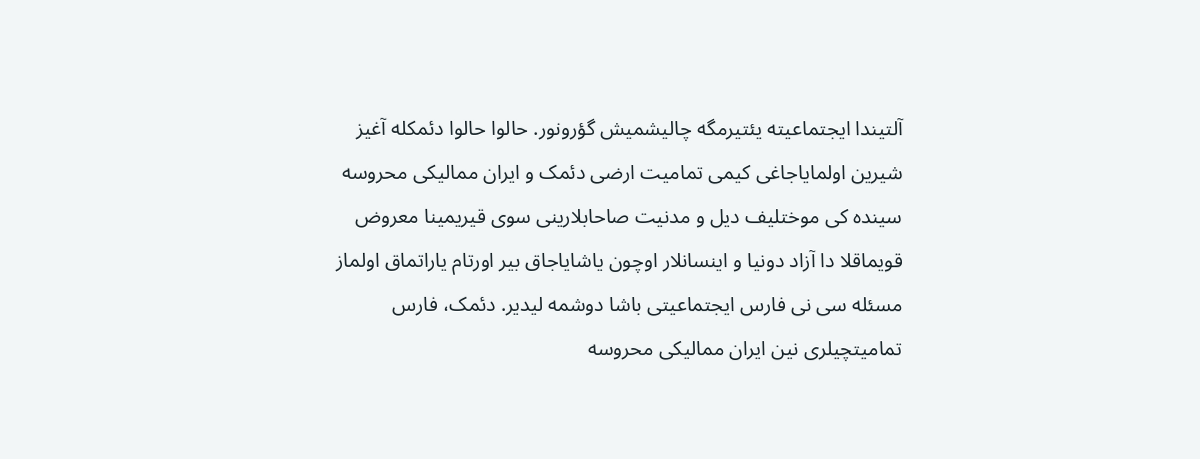آلتیندا ایجتماعیته یئتیرمگه چالیشمیش گؤرونور. حالوا حالوا دئمکله آغیز شیرین اولمایاجاغی کیمی تمامیت ارضی دئمک و ایران ممالیکی محروسه سینده کی موختلیف دیل و مدنیت صاحابلارینی سوی قیریمینا معروض قویماقلا دا آزاد دونیا و اینسانلار اوچون یاشایاجاق بیر اورتام یاراتماق اولماز مسئله سی نی فارس ایجتماعیتی باشا دوشمه لیدیر. دئمک، فارس تمامیتچیلری نین ایران ممالیکی محروسه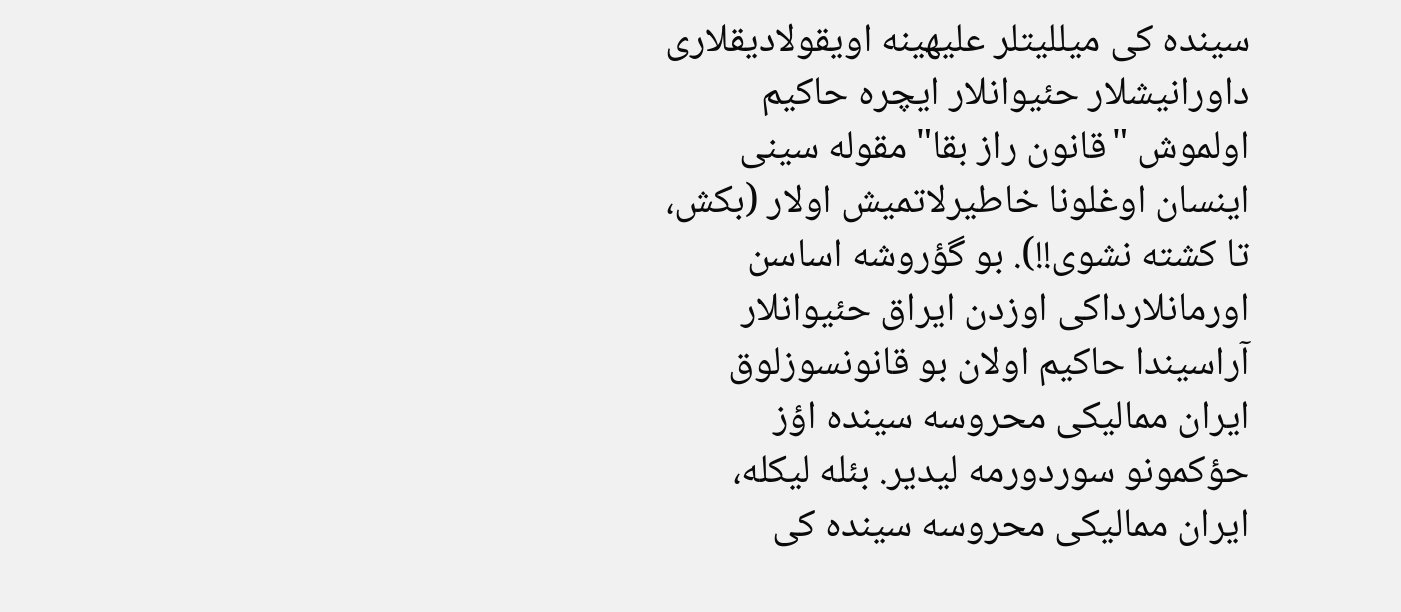سینده کی میللیتلر علیهینه اویقولادیقلاری داورانیشلار حئیوانلار ایچره حاکیم اولموش "قانون راز بقا" مقوله سینی اینسان اوغلونا خاطیرلاتمیش اولار (بکش، تا کشته نشوی!!). بو گؤروشه اساسن اورمانلارداکی اوزدن ایراق حئیوانلار آراسیندا حاکیم اولان بو قانونسوزلوق ایران ممالیکی محروسه سینده اؤز حؤکمونو سوردورمه لیدیر. بئله لیکله، ایران ممالیکی محروسه سینده کی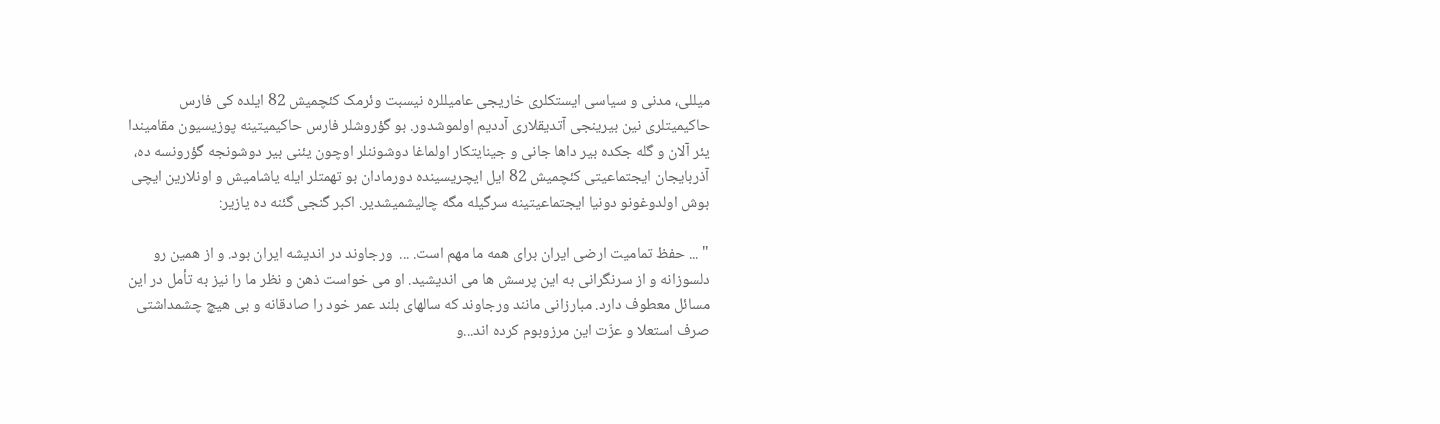میللی، مدنی و سیاسی ایستکلری خاریجی عامیللره نیسبت وئرمک کئچمیش 82 ایلده کی فارس حاکیمیتلری نین بیرینجی آتدیقلاری آددیم اولموشدور. بو گؤروشلر فارس حاکیمیتینه پوزیسیون مقامیندا یئر آلان و گله جکده بیر داها جانی و جینایتکار اولماغا دوشوننلر اوچون یئنی بیر دوشونجه گؤرونسه ده، آذربایجان ایجتماعیتی کئچمیش 82 ایل ایچریسینده دورمادان بو تهمتلر ایله یاشامیش و اونلارین ایچی بوش اولدوغونو دونیا ایجتماعیتینه سرگیله مگه چالیشمیشدیر. اکبر گنجی گئنه ده یازیر:

" ... حفظ تمامیت ارضی ایران برای همه ما مهم است. ...  ورجاوند در اندیشه ایران بود. و از همین رو دلسوزانه و از سرنگرانی به این پرسش ها می اندیشید. او می خواست ذهن و نظر ما را نیز به تأمل در این مسائل معطوف دارد. مبارزانی مانند ورجاوند که سالهای بلند عمر خود را صادقانه و بی هیچ چشمداشتی صرف استعلا و عزّت این مرزوبوم کرده اند...و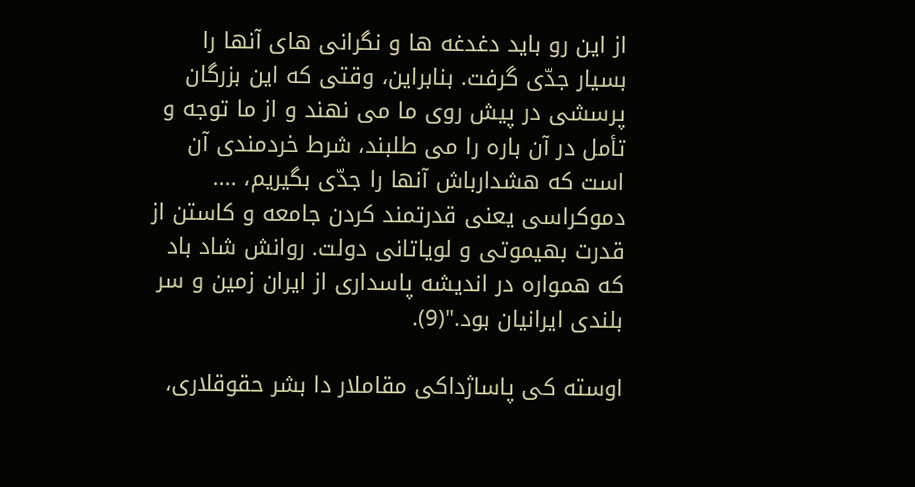از این رو باید دغدغه ها و نگرانی های آنها را بسیار جدّی گرفت. بنابراین، وقتی که این بزرگان پرسشی در پیش روی ما می نهند و از ما توجه و تأمل در آن باره را می طلبند، شرط خردمندی آن است که هشدارباش آنها را جدّی بگیریم، .... دموکراسی یعنی قدرتمند کردن جامعه و کاستن از قدرت بهیموتی و لویاتانی دولت. روانش شاد باد که همواره در اندیشه پاسداری از ایران زمین و سر بلندی ایرانیان بود."(9).

اوسته کی پاساژداکی مقاملار دا بشر حقوقلاری،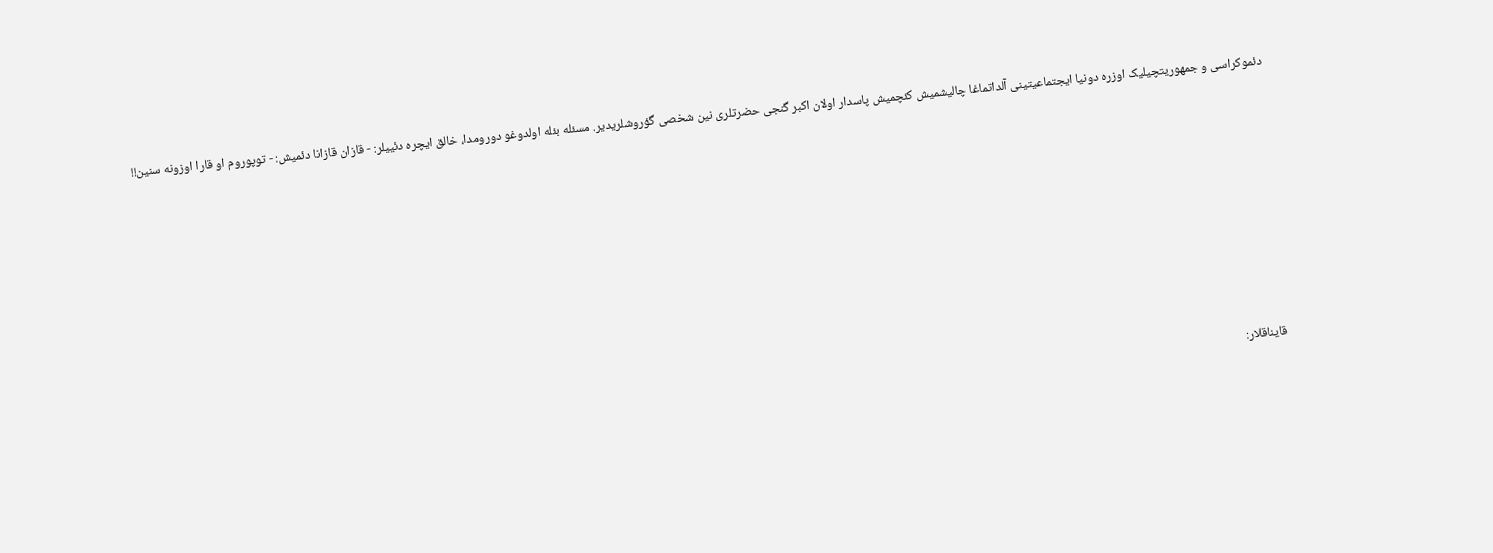دئموکراسی و جمهوریتچیلیک اوزره دونیا ایجتماعیتینی آلداتماغا چالیشمیش کئچمیش پاسدار اولان اکبر گنجی حضرتلری نین شخصی گؤروشلریدیر. مسئله بئله اولدوغو دورومدا، خالق ایچره دئییلر: - قازان قازانا دئمیش: - توپوروم او قارا اوزونه سنین!!









قایناقلار: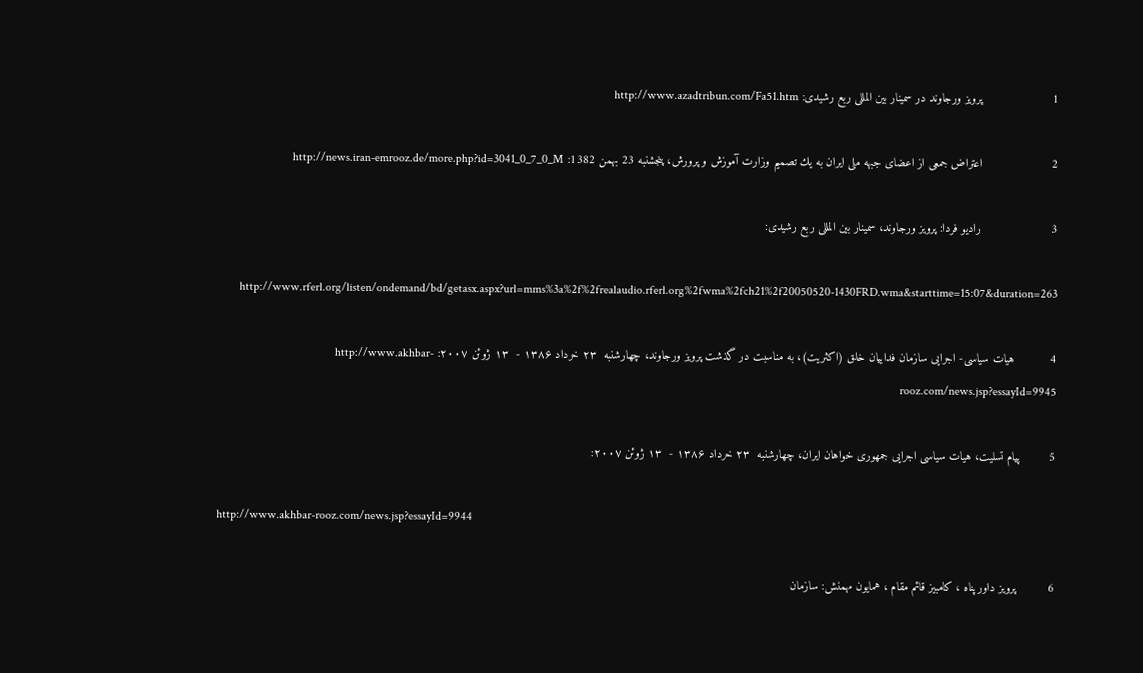1                    پرویز ورجاوند در سمینار بین المللی ربع رشیدی: http://www.azadtribun.com/Fa51.htm

2                    اعتراض جمعی از اعضای جبهه ملی ايران به يك تصميم وزارت آموزش و پرورش، پنجشنبه 23 بهمن 1382: http://news.iran-emrooz.de/more.php?id=3041_0_7_0_M

3                    رادیو فردا: پرویز ورجاوند، سمینار بین المللی ربع رشیدی:

       http://www.rferl.org/listen/ondemand/bd/getasx.aspx?url=mms%3a%2f%2frealaudio.rferl.org%2fwma%2fch21%2f20050520-1430FRD.wma&starttime=15:07&duration=263

4          هیات سیاسی- اجرایی سازمان فداییان خلق (اکثریت)، به مناسبت در گذشت پرویز ورجاوند، چهارشنبه  ۲٣ خرداد ۱٣٨۶ -  ۱٣ ژوئن ۲۰۰۷: http://www.akhbar-rooz.com/news.jsp?essayId=9945

5        پیام تسلیت، هیات سیاسی اجرایی جمهوری خواهان ایران، چهارشنبه  ۲٣ خرداد ۱٣٨۶ -  ۱٣ ژوئن ۲۰۰۷:

http://www.akhbar-rooz.com/news.jsp?essayId=9944

6         پرویز داورپناه ، کامبیز قائم مقام ، همایون مهمنش: سازمان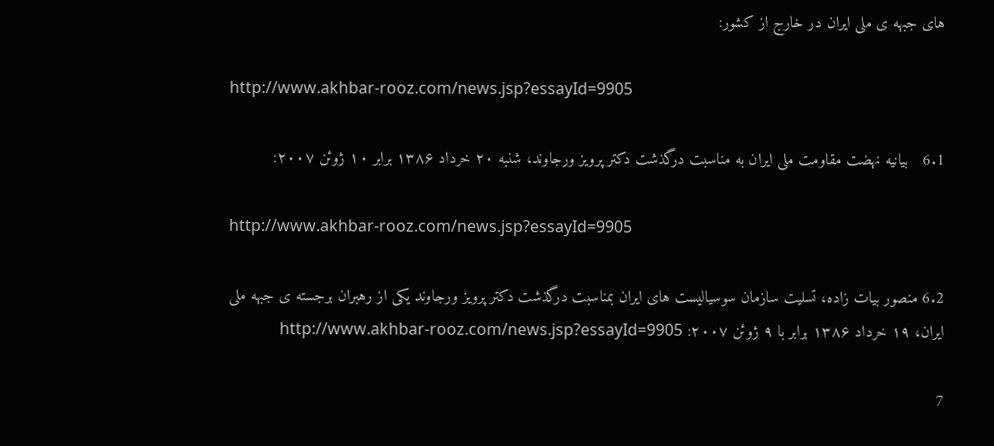های جبهه ی ملی ایران در خارج از کشور:

http://www.akhbar-rooz.com/news.jsp?essayId=9905

6.1   بیانیه نهضت مقاومت ملی ایران به مناسبت درگذشت دکتر پرویز ورجاوند، شنبه ۲۰ خرداد ۱٣٨۶ برابر ۱۰ ژوئن ۲۰۰۷:

http://www.akhbar-rooz.com/news.jsp?essayId=9905

6.2 منصور بیات زاده، تسلیت سازمان سوسیالیست های ایران بمناسبت درگذشت دکتر پرویز ورجاوند یکی از رهبران برجسته ی جبهه ملی ایران، ۱۹ خرداد ۱٣٨۶ برابر با ۹ ژوئن ۲۰۰۷: http://www.akhbar-rooz.com/news.jsp?essayId=9905

7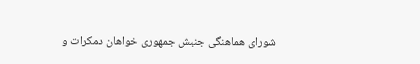شورای هماهنگی جنبش جمهوری خواهان دمکرات و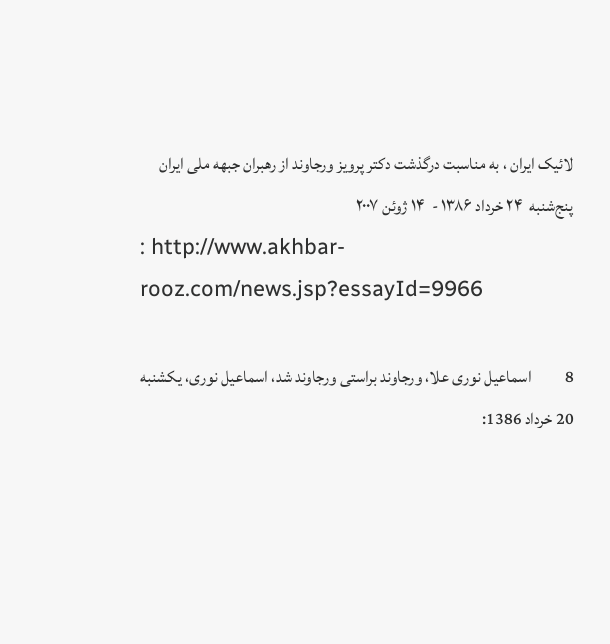لائیک ایران ، به مناسبت درگذشت دکتر پرویز ورجاوند از رهبران جبهه ملی ایران
پنج‌شنبه  ۲۴ خرداد ۱٣٨۶ -  ۱۴ ژوئن ۲۰۰۷
: http://www.akhbar-rooz.com/news.jsp?essayId=9966

8          اسماعیل نوری علا، ورجاوند براستی ورجاوند شد، اسماعيل نوری، یکشنبه 20 خرداد 1386: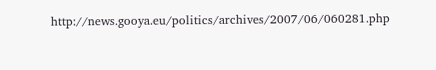http://news.gooya.eu/politics/archives/2007/06/060281.php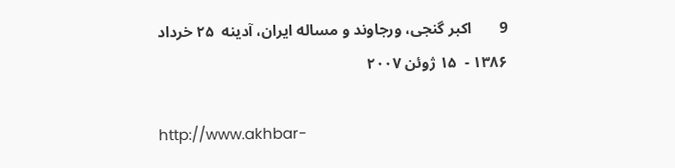9       اکبر گنجی، ورجاوند و مساله ایران، آدينه  ۲۵ خرداد ۱٣٨۶ -  ۱۵ ژوئن ۲۰۰۷

http://www.akhbar-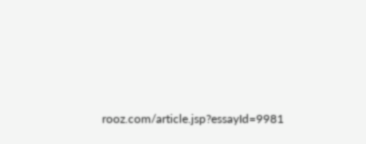rooz.com/article.jsp?essayId=9981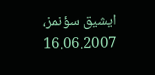ایشیق سؤنمز، 16.06.2007